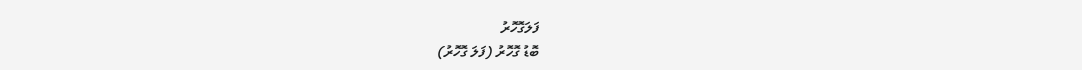ފަލަގޮހޮރު
ބޮޑު ގޮހޮރު (ފަލަ ގޮހޮރު)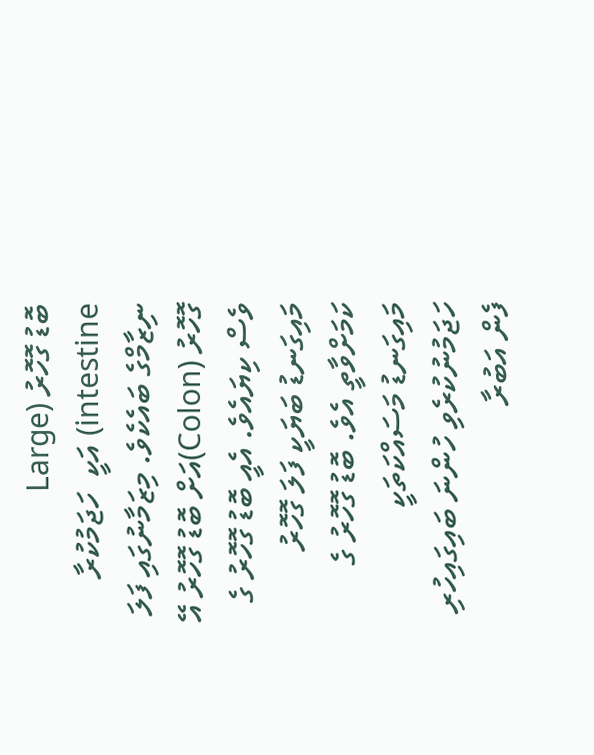ބޮޑު ގޮހޮރު (Large intestine) އަކީ  ހަޖަމުކުރާ ނިޒާމްގެ ބައެކެވެ. މިޒަމާނުގައި ފަލަ ގޮހޮރު (Colon)އަށް ބޮޑު ގޮހޮރު އޭ ވެސް ކިޔައެވެ. އެއީ ބޮޑު ގޮހޮރު ގެ މައިގަނޑު ބަޔަކީ ފަލަ ގޮހޮރު ކަމަށްވާތީ އެވެ. ބޮޑު ގޮހޮރު ގެ މައިގަނޑު މަސައްކަތަކީ ހަޖަމުނުކުރެވި ހުންނަ ބައިގައިހުރި ފެން އަބުރާ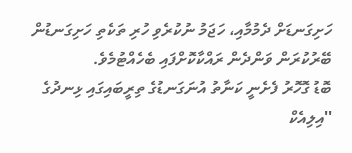ހަށިގަނޑަށް ދެމުމާއި، ހަޖަމު ނުކުރެވި ހުރި ތަކެތި ހަށިގަނޑުން ބޭރުކުރަން ވަންދެން ރައްކާކޮށްފައި ބެހެއްޓުމެވެ.
ބޮޑު ގޮހޮރު ފެށެނީ ކަނާތު އުނަގަނޑުގެ ތިރީބައިގައި ޅިނދުގެ ''އިލިއެކް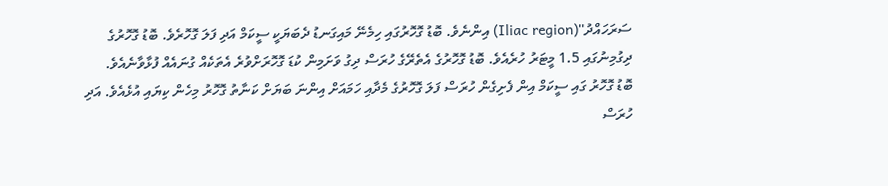ސަރަހައްދު''(Iliac region) އިންނެވެ. ބޮޑު ގޮހޮރުގައި ހިމެނޭ މައިގަނޑު ދެބަޔަކީ ސީކަމް އަދި ފަލަ ގޮހޮރެވެ. ބޮޑު ގޮހޮރުގެ ދިގުމިނުގައި 1.5 މީޓަރު ހުރެއެވެ. ބޮޑު ގޮހޮރުގެ އެތެރޭގެ ހުރަސް ދިގު ވަށަމިން ކުޑަ ގޮހޮރަށްވުރެ އެތަކެއް ގުނައެއް ފުޅާވާނެއެވެ.
ބޮޑު ގޮހޮރު ގައި ސީކަމް އިން ފެށިގެން ހުރަސް ފަލަ ގޮހޮރުގެ މެދާއި ހަމައަށް އިންނަ ބަޔަށް ކަނާތު ގޮހޮރު މިހެން ކިޔައި އުޅެއެވެ. އަދި ހުރަސް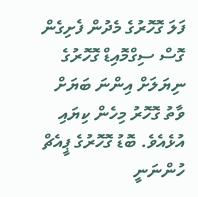ފަލަ ގޮހޮރުގެ މެދުން ފެށިގެން ގޮސް ސިގްމޮއިޑް ގޮހޮރުގެ ނިޔަލަށް އިންނަ ބަޔަށް ވާތު ގޮހޮރު މިހެން ކިޔައި އުޅެއެވެ. ބޮޑު ގޮހޮރުގެ ޕީއެޗް ހުންނަނީ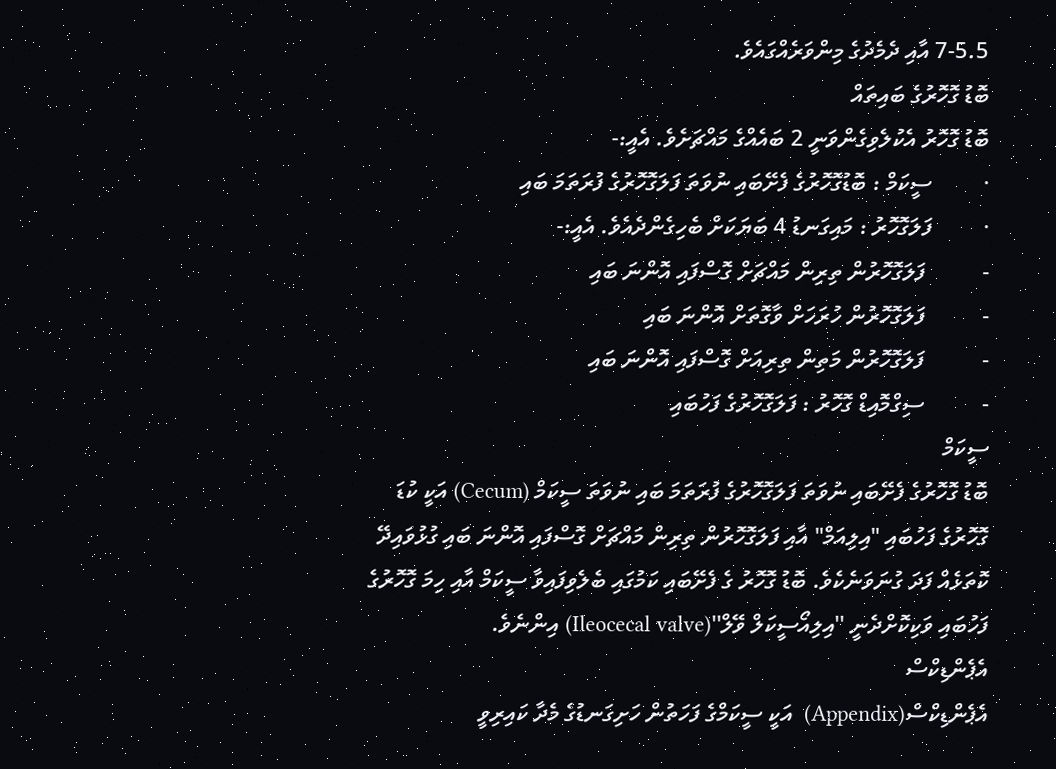7-5.5 އާއި ދެމެދުގެ މިންވަރެއްގައެވެ.
ބޮޑު ގޮހޮރުގެ ބައިތައް
ބޮޑު ގޮހޮރު އެކުލެވިގެންވަނީ 2 ބައެއްގެ މައްޗަށެވެ. އެއީ:-
·         ސީކަމް : ބޮޑުގޮހޮރުގެ ފެށޭބައި ނުވަތަ ފަލަގޮހޮރުގެ ފުރަތަމަ ބައި
·         ފަލަގޮހޮރު : މައިގަނޑު 4 ބަޔަކަށް ބެހިގެންދެއެވެ. އެއީ:-
-          ފަލަގޮހޮރުން ތިރިން މައްޗަށް ގޮސްފައި އޮންނަ ބައި
-          ފަލަގޮހޮރުން ހުރަހަށް ވާގޮތަށް އޮންނަ ބައި
-          ފަލަގޮހޮރުން މަތިން ތިރިއަށް ގޮސްފައި އޮންނަ ބައި
-          ސިގްމޮއިޑް ގޮހޮރު : ފަލަގޮހޮރުގެ ފަހުބައި
ސީކަމް
ބޮޑު ގޮހޮރުގެ ފެށޭބައި ނުވަތަ ފަލަގޮހޮރުގެ ފުރަތަމަ ބައި ނުވަތަ ސީކަމް (Cecum) އަކީ ކުޑަ ގޮހޮރުގެ ފަހުބައި "އިލިއަމް" އާއި ފަލަގޮހޮރުން ތިރިން މައްޗަށް ގޮސްފައި އޮންނަ ބައި ގުޅުވައިދޭ ކޮތަޅެއް ފަދަ ގުނަވަނެކެވެ. ބޮޑު ގޮހޮރު ގެ ފެށޭބައި ކަމުގައި ބެލެވިފައިވާ ސީކަމް އާއި ހިމަ ގޮހޮރުގެ ފަހުބައި ވަކިކޮށްދެނީ ''އިލިއޯސީކަލް ވޭލް''(Ileocecal valve) އިންނެވެ.
އެޕެންޑިކްސް
އެޕެންޑިކްސް(Appendix)  އަކީ ސީކަމްގެ ފަހަތުން ހަށިގަނޑުގެ މެދާ ކައިރިވީ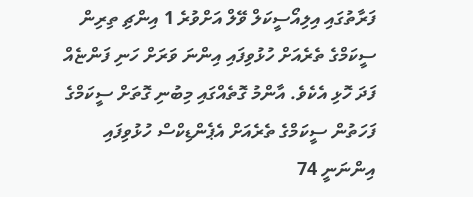ފަރާތުގައި އިލިއޯސީކަލް ވޭލް އަށްވުރެ 1 އިންޗި ތިރިން ސީކަމްގެ ތެރެއަށް ހުޅުވިފައި އިންނަ ވަރަށް ހަނި ފަންޏެއް ފަދަ ހޮޅި އެކެވެ. އާންމު ގޮތެއްގައި މިބުނި ގޮތަށް ސީކަމްގެ ފަހަތުން ސީކަމްގެ ތެރެއަށް އެޕެންޑިކްސް ހުޅުވިފައި އިންނަނީ 74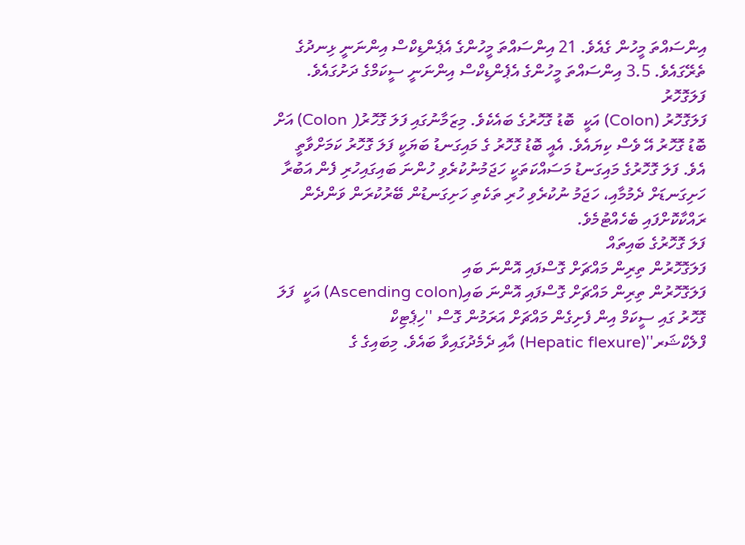އިންސައްތަ މީހުން ގެއެވެ. 21 އިންސައްތަ މީހުންގެ އެޕެންޑިކްސް އިންނަނީ ޅިނދުގެ ތެރޭގައެވެ. 3.5 އިންސައްތަ މީހުންގެ އެޕެންޑިކްސް އިންނަނީ ސީކަމްގެ ދަށުގައެވެ.
ފަލަގޮހޮރު
ފަލަގޮހޮރު (Colon) އަކީ  ބޮޑު ގޮހޮރުގެ ބައެކެވެ. މިޒަމާނުގައި ފަލަ ގޮހޮރު( Colon) އަށް ބޮޑު ގޮހޮރު އޭ ވެސް ކިޔައެވެ. އެއީ ބޮޑު ގޮހޮރު ގެ މައިގަނޑު ބަޔަކީ ފަލަ ގޮހޮރު ކަމަށްވާތީ އެވެ. ފަލަ ގޮހޮރުގެ މައިގަނޑު މަސައްކަތަކީ ހަޖަމުނުކުރެވި ހުންނަ ބައިގައިހުރި ފެން އަބުރާ ހަށިގަނޑަށް ދެމުމާއި، ހަޖަމު ނުކުރެވި ހުރި ތަކެތި ހަށިގަނޑުން ބޭރުކުރަން ވަންދެން ރައްކާކޮށްފައި ބެހެއްޓުމެވެ.
ފަލަ ގޮހޮރުގެ ބައިތައް
ފަލަގޮހޮރުން ތިރިން މައްޗަށް ގޮސްފައި އޮންނަ ބައި
ފަލަގޮހޮރުން ތިރިން މައްޗަށް ގޮސްފައި އޮންނަ ބައި(Ascending colon) އަކީ  ފަލަ ގޮހޮރު ގައި ސީކަމް އިން ފެށިގެން މައްޗަށް އަރަމުން ގޮސް ''ހިޕެޓިކް ފްލެކްޝަރ''(Hepatic flexure) އާއި ދެމެދުގައިވާ ބައެވެ. މިބައިގެ ގެ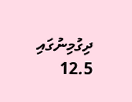ދިގުމިނުގައި 12.5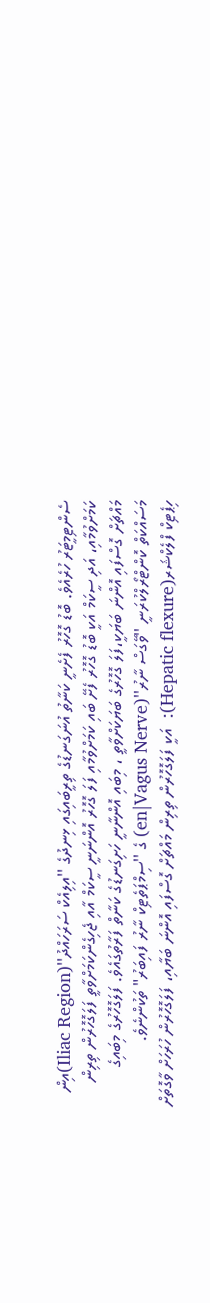ސެންޓިމީޓަރު ހުރެއެވެ. ބޮޑު ގޮހޮރު ފެށެނީ ކަނާތު އުނަގަނޑުގެ ތިރީބައިގައި ޅިނދުގެ ''އިލިއެކް ސަރަހައްދު''(Iliac Region)އިން ކަމަށްވުމާއި، އަދި ސީކަމް އަކީ ބޮޑު ގޮހޮރު ފެށޭ ބައި ކަމަށްވުމާއި ފަލަ ގޮހޮރު އޮންނަނީ ސީކަމް އާއި ޖެހިގެންކަމަށްވާތީ ފަލަގޮހޮރުން ތިރިން މައްޗަށް ގޮސްފައި އޮންނަ ބަޔަކީ،ފަލަ ގޮހޮރުގެ ބަޔަކަށްވާތީ ، މިބައި އޮންނާނީ ހަށިގަނޑުގެ ކަނާތް ފަރާތުގައެވެ. ފަލަގޮހޮރުގެ މިބައިގެ މަސައްކަތް ކޮންޓްރޯލްކުރަނީ ''ވޭގަސް ނާރު''(en|Vagus Nerve) ގެ ''ސިމްޕަތެޓިކް ނާރު ފައިބަރު" ތަކުންނެވެ.
ހިޕެޓިކް ފްލެކްޝަރ(Hepatic flexure):  އަކީ ފަލަގޮހޮރުން ތިރިން މައްޗަށް ގޮސްފައި އޮންނަ ބަޔާއި، ފަލަގޮހޮރުން ހުރަހަށް ވާގޮތަށް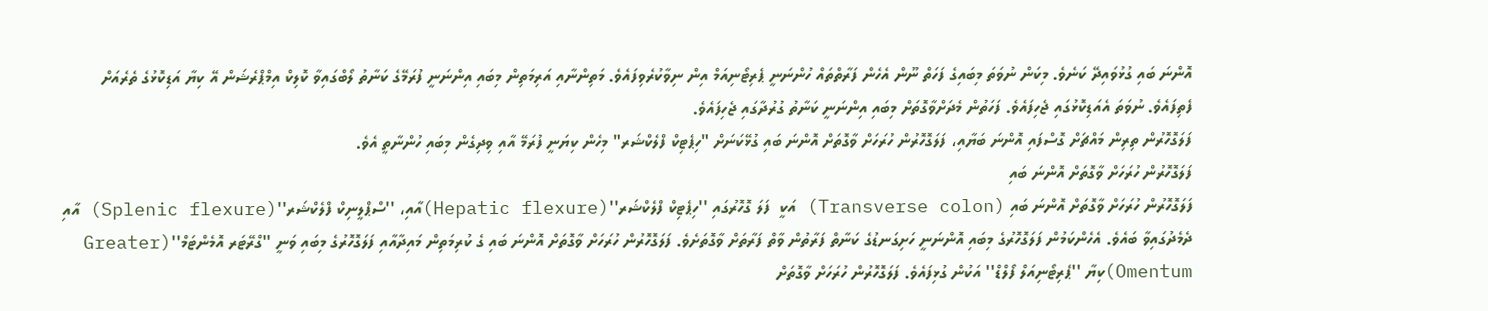އޮންނަ ބައި ގުޅުވައިދޭ ކަނެވެ. މިކަން ނުވަތަ މިބައިގެ ފަހަތް ނޫން އެހެން ފަރާތްތައް ހުންނަނީ ޕެރިޓޯނިއަމް އިން ނިވާކުރެވިފައެވެ. މަތިންނާއި އަރިމަތިން މިބައި އިންނަނީ ފުރަމޭގެ ކަނާތު ލޯބްގައިވާ ކޮލިކް އިމްޕްރެޝަން އޭ ކިޔާ އަޑިކޮޅުގެ ތެރެއަށް ފެތިފައެވެ. ނުވަތަ އެއަޑިކޮޅުގައި ޖެހިފައެވެ. ފަހަތުން މެދަށްވާގޮތަށް މިބައި އިންނަނީ ކަނާތު ގުރުދާގައި ޖެހިފައެވެ.
ފަލަގޮހޮރުން ތިރިން މައްޗަށް ގޮސްފައި އޮންނަ ބަޔާއި، ފަލަގޮހޮރުން ހުރަހަށް ވާގޮތަށް އޮންނަ ބައި ގުޅޭކަނަށް "ހިޕެޓިކް ފްލެކްޝަރ" މިހެން ކިޔަނީ ފުރަމޭ އާއި ވިދިގެން މިބައި ހުންނާތީ އެވެ.
ފަލަގޮހޮރުން ހުރަހަށް ވާގޮތަށް އޮންނަ ބައި
ފަލަގޮހޮރުން ހުރަހަށް ވާގޮތަށް އޮންނަ ބައި (Transverse colon) އަކީ  ފަލަ ގޮހޮރުގައި ''ހިޕެޓިކް ފްލެކްޝަރ''(Hepatic flexure)އާއި، ''ސްޕްލީނިކް ފްލެކްޝަރ''(Splenic flexure) އާއި ދެމެދުގައިވާ ބައެވެ. އެހެންކަމުން ފަލަގޮހޮރުގެ މިބައި އޮންނަނީ ހަށިގަނޑުގެ ކަނާތް ފަރާތުން ވާތް ފަރާތަށް ވާގޮތަށެވެ. ފަލަގޮހޮރުން ހުރަހަށް ވާގޮތަށް އޮންނަ ބައި ގެ ކުރިމަތިން މައިދާއާއި ފަލަގޮހޮރުގެ މިބައި ވަނީ ''ގްރޭޓަރ އޮމެންޓަމް''(Greater Omentum)ކިޔާ ''ޕެރިޓޯނިއަލް ފޯލްޑް'' އަކުން ގުޅިފައެވެ. ފަލަގޮހޮރުން ހުރަހަށް ވާގޮތަށް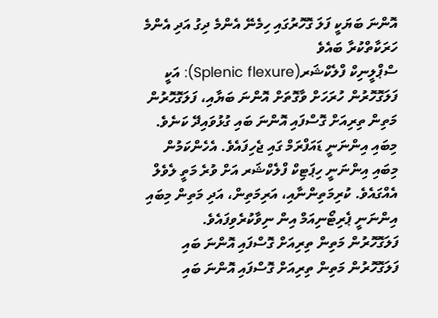އޮންނަ ބަޔަކީ ފަލަ ގޮހޮރުގައި ހިމެނޭ އެންމެ ދިގު އަދި އެންމެ ހަރަކާތްކުރާ ބައެވެ
ސްޕްލީނިކް ފްލެކްޝަރ(Splenic flexure): އަކީ ފަލަގޮހޮރުން ހުރަހަށް ވާގޮތަށް އޮންނަ ބަޔާއި، ފަލަގޮހޮރުން މަތިން ތިރިއަށް ގޮސްފައި އޮންނަ ބައި ގުޅުވައިދޭ ކަނެވެ. މިބައި އިންނަނީ ޑައަފްރަމް ގައި ޖެހިފައެވެ. އެހެންކަމުން މިބައި އިންނަނީ ހިޕަޓިކް ފްލެކްޝަރ އަށް ވުރެ މަތީ ލެވެލް އެއްގައެވެ. ކުރިމަތިންނާއި، އަރިމަތިން، އަދި މަތިން މިބައި އިންނަނީ ޕެރިޓޯނިއަމް އިން ނިވާކުރެވިފައެވެ.
ފަލަގޮހޮރުން މަތިން ތިރިއަށް ގޮސްފައި އޮންނަ ބައި
ފަލަގޮހޮރުން މަތިން ތިރިއަށް ގޮސްފައި އޮންނަ ބައި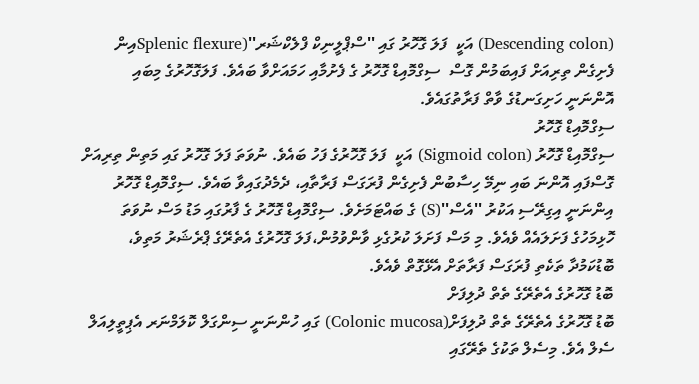(Descending colon) އަކީ  ފަލަ ގޮހޮރު ގައި ''ސްޕްލީނިކް ފްލެކްޝަރ''(Splenic flexureއިން ފެށިގެން ތިރިއަށް ފައިބަމުން ގޮސް  ސިގްމޮއިޑް ގޮހޮރު ގެ ފެށުމާއި ހަމައަށްވާ ބައެވެ. ފަލަގޮހޮރުގެ މިބައި އޮންނަނީ ހަށިގަނޑުގެ ވާތް ފަރާތުގައެވެ.
ސިގްމޮއިޑް ގޮހޮރު
ސިގްމޮއިޑް ގޮހޮރު (Sigmoid colon) އަކީ  ފަލަ ގޮހޮރުގެ ފަހު ބައެވެ. ނުވަތަ ފަލަ ގޮހޮރު ގައި މަތިން ތިރިއަށް ގޮސްފައި އޮންނަ ބައި ނިމޭ ހިސާބުން ފެށިގެން ފުރަގަސް ފަރާތާއި، ދެމެދުގައިވާ ބައެވެ. ސިގްމޮއިޑް ގޮހޮރު އިންނަނީ އިގިރޭސި އަކުރު ''އެސް''(S) ގެ ބައްޓަމަށެވެ. ސިގްމޮއިޑް ގޮހޮރު ގެ ފާރުގައި މަޑު މަސް ނުވަތަ ހޮޅިމަހުގެ ފަށަލައެއް ވެއެވެ. މި މަސް ފަށަލަ ކުރުގެޅި ވާންވުމުން،ފަލަ ގޮހޮރުގެ އެތެރޭގެ ޕްރެޝަރު މަތިވެ، ބޮޑުކަމުދާ ތަކެތި ފުރަގަސް ފަރާތަށް އެޅޭގޮތް ވެއެވެ.
ބޮޑު ގޮހޮރުގެ އެތެރޭގެ ތެތް ދުލިފަށް
ބޮޑު ގޮހޮރުގެ އެތެރޭގެ ތެތް ދުލިފަށް(Colonic mucosa) ގައި ހުންނަނީ ސިންގަލް ކޮލަމްނަރ އެޕިތީލިއަލް ސެލް އެވެ. މިސެލް ތަކުގެ ތެރޭގައި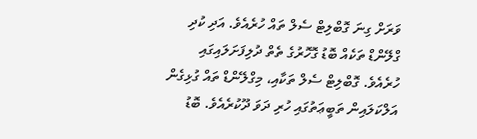ވަރަށް ގިނަ ގޮބްލިޓް ސެލް ތައް ހުރެއެވެ. އަދި ކުދި ގްލޭންޑް ތަކެއް ބޮޑު ގޮހޮރުގެ ތެތް ދުލިފަށަލައިގައި ހުރެއެވެ. ގޮބްލިޓް ސެލް ތަކާއި، މިގްލޭންޑް ތައް ގުޅިގެން އަލްކަލައިން ތަބީޢަތުގައި ހުރި ދަވަ ދޫކުރެއެވެ. ބޮޑު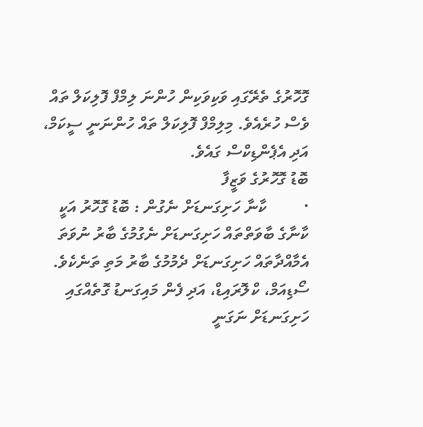ގޮހޮރުގެ ތެރޭގައި ވަކިވަކިން ހުންނަ ލިމްފް ފޮލިކަލް ތައް ވެސް ހުރެއެވެ. މިލިމްފް ފޮލިކަލް ތައް ހުންނަނީ ސީކަމް، އަދި އެޕެންޑިކްސް ގައެވެ.
ބޮޑު ގޮހޮރުގެ ވަޒީފާ
·         ކާނާ ހަށިގަނޑަށް ނެގުން : ބޮޑު ގޮހޮރު އަކީ ކާނާގެ ބާވަތްތައް ހަށިގަނޑަށް ނެގުމުގެ ބާރު ނުވަތަ އެމާއްދާތައް ހަށިގަނޑަށް ދެމުމުގެ ބާރު މަތި ތަނެކެވެ. ސޯޑިއަމް، ކްލޮރައިޑް، އަދި ފެން މައިގަނޑު ގޮތެއްގައި ހަށިގަނޑަށް ނަގަނީ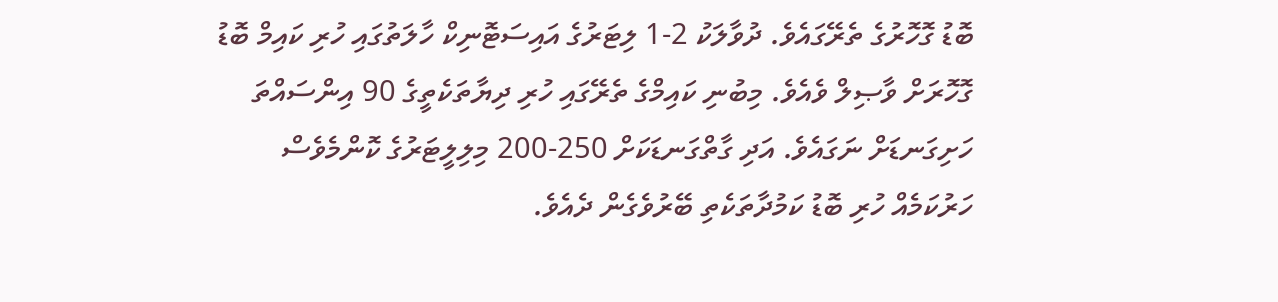ބޮޑު ގޮހޮރުގެ ތެރޭގައެވެ. ދުވާލަކު 2-1 ލިޓަރުގެ އައިސަޓޮނިކް ހާލަތުގައި ހުރި ކައިމް ބޮޑު ގޮހޮރަށް ވާޞިލް ވެއެވެ. މިބުނި ކައިމްގެ ތެރޭގައި ހުރި ދިޔާތަކެތީގެ 90 އިންސައްތަ ހަށިގަނޑަށް ނަގައެވެ. އަދި ގާތްގަނޑަކަށް 250-200 މިލިލީޓަރުގެ ކޮންމެވެސް ހަރުކަމެއް ހުރި ބޮޑު ކަމުދާތަކެތި ބޭރުވެގެން ދެއެވެ.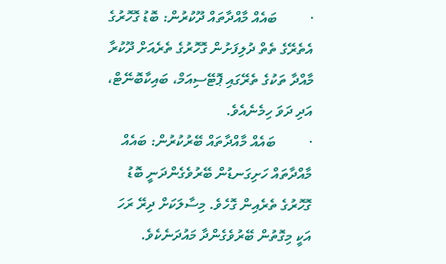·         ބައެއް މާއްދާތައް ދޫކުރުން: ބޮޑު ގޮހޮރުގެ އެތެރޭގެ ތެތް ދުލިފަށުން ގޮހޮރުގެ ތެރެއަށް ދޫކުރާ މާއްދާ ތަކުގެ ތެރޭގައި ޕޮޓޭސިއަމް، ބައިކާބޮނޭޓް، އަދި ދަވަ ހިމެނެއެވެ.
·         ބައެއް މާއްދާތައް ބޭރުކުރުން: ބައެއް މާއްދާތައް ހަށިގަނޑުން ބޭރުވެގެންދަނީ ބޮޑު ގޮހޮރުގެ ތެރެއިން ގޮހެވެ. މިސާލަކަށް ދިރޭ ރަހަ އަކީ މިގޮތުން ބޭރުވެގެންދާ މައުދަނެކެވެ.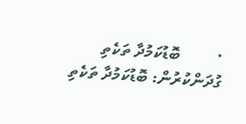·         ބޮޑުކަމުދާ ތަކެތި ގުދަންކުރުން: ބޮޑުކަމުދާ ތަކެތި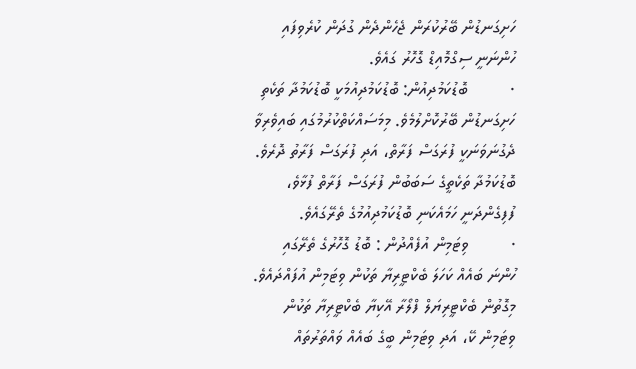ހަށިގަނޑުން ބޭރުކުރަން ޖެހެންދެން ގުދަން ކުރެވިފައި ހުންނަނީ ސިގްމޮއިޑް ގޮހޮރު ގައެވެ.
·         ބޮޑުކަމުދިއުން: ބޮޑުކަމުދިއުމަކީ ބޮޑުކަމުދާ ތަކެތި ހަށިގަނޑުން ބޭރުކޮށްލުމެވެ. މިމަސައްކަތްކުރުމުގައި ބައިވެރިވާ ދެގުނަވަނަކީ ފުރަގަސް ފަރާތް، އަދި ފުރަގަސް ފަރާތު ދޮރެވެ. ބޮޑުކަމުދާ ތަކެތީގެ ސަބަބުން ފުރަގަސް ފަރާތް ފުޅާވެ، ފުފިގެންދަނީ ހަމައެކަނި ބޮޑުކަމުދިއުމުގެ ތެރޭގައެވެ.
·         ވިޓަމިން އުފެއްދުން : ބޮޑު ގޮހޮރުގެ ތެރޭގައި ހުންނަ ބައެއް ކަހަލަ ބެކްޓީރިޔާ ތަކުން ވިޓަމިން އުފައްދައެވެ. މިގޮތުން ބެކްޓީރިޔަލް ފްލޯރާ އޭކިޔާ ބެކްޓީރިޔާ ތަކުން ވިޓަމިން ކޭ، އަދި ވިޓަމިން ބީގެ ބައެއް ވައްތަރުތައް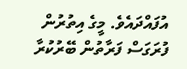އުފައްދައެވެ. މީގެ އިތުރުން ފުރަގަސް ފަރާތުން ބޭރުކުރާ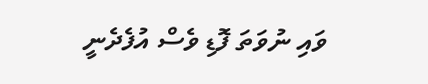ވައި ނުވަތަ ފޮޑި ވެސް އުފެދެނީ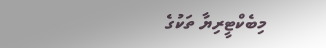މިބެކްޓީރިޔާ ތަކުގެ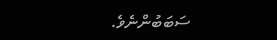ސަބަބުންނެވެ.